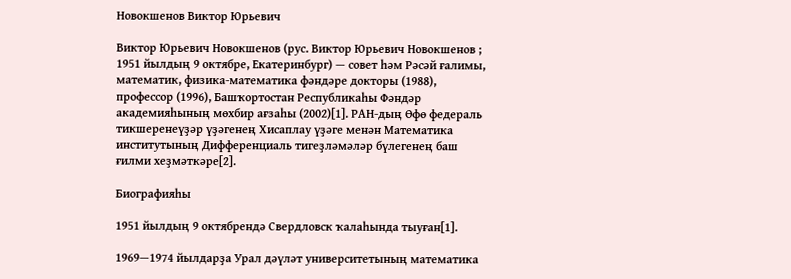Новокшенов Виктор Юрьевич

Виктор Юрьевич Новокшенов (рус. Виктор Юрьевич Новокшенов ; 1951 йылдың 9 октябре, Екатеринбург) — совет һәм Рәсәй ғалимы, математик, физика-математика фәндәре докторы (1988), профессор (1996), Башҡортостан Республикаһы Фәндәр академияһының мөхбир ағзаһы (2002)[1]. РАН-дың Өфө федераль тикшеренеүҙәр үҙәгенең Хисаплау үҙәге менән Математика институтының Дифференциаль тигеҙләмәләр бүлегенең баш ғилми хеҙмәткәре[2].

Биографияһы

1951 йылдың 9 октябрендә Свердловск ҡалаһында тыуған[1].

1969—1974 йылдарҙа Урал дәүләт университетының математика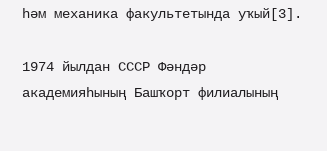һәм механика факультетында уҡый[3].

1974 йылдан СССР Фәндәр академияһының Башҡорт филиалының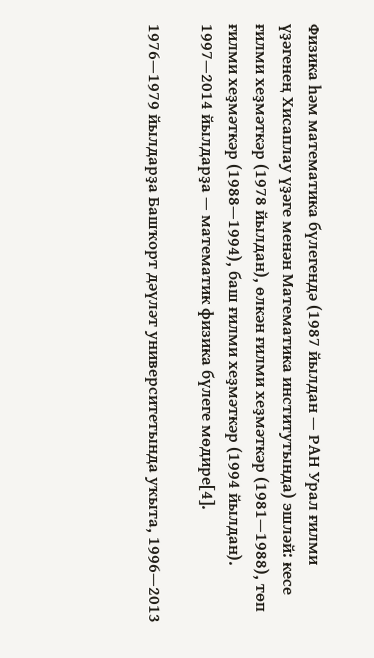Физика һәм математика бүлегендә (1987 йылдан — РАН Урал ғилми үҙәгенең Хисаплау үҙәге менән Математика институтында) эшләй: кесе ғилми хеҙмәткәр (1978 йылдан), өлкән ғилми хеҙмәткәр (1981—1988), төп ғилми хеҙмәткәр (1988—1994), баш ғилми хеҙмәткәр (1994 йылдан). 1997—2014 йылдарҙа — математик физика бүлеге мөдире[4].

1976—1979 йылдарҙа Башҡорт дәүләт университетында уҡыта, 1996—2013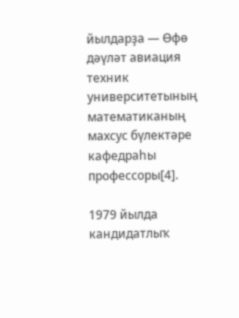йылдарҙа — Өфө дәүләт авиация техник университетының математиканың махсус бүлектәре кафедраһы профессоры[4].

1979 йылда кандидатлыҡ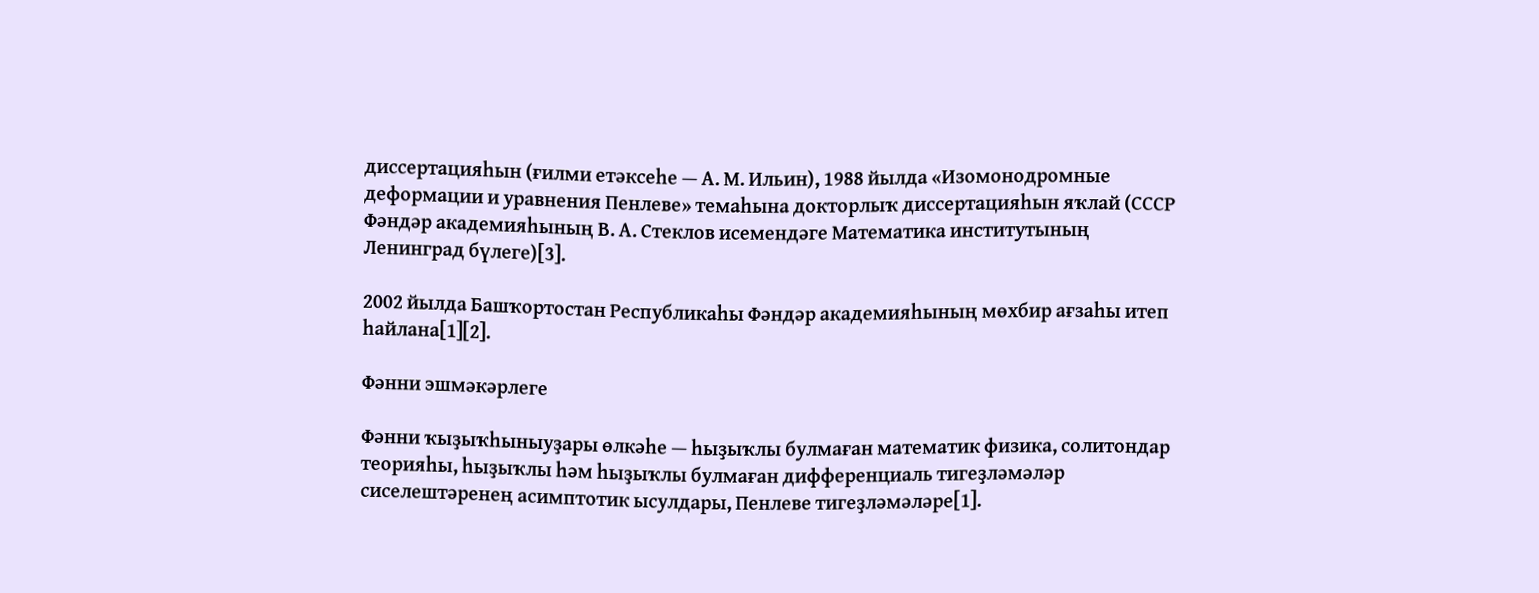диссертацияһын (ғилми етәксеһе — А. М. Ильин), 1988 йылда «Изомонодромные деформации и уравнения Пенлеве» темаһына докторлыҡ диссертацияһын яҡлай (СССР Фәндәр академияһының В. А. Стеклов исемендәге Математика институтының Ленинград бүлеге)[3].

2002 йылда Башҡортостан Республикаһы Фәндәр академияһының мөхбир ағзаһы итеп һайлана[1][2].

Фәнни эшмәкәрлеге

Фәнни ҡыҙыҡһыныуҙары өлкәһе — һыҙыҡлы булмаған математик физика, солитондар теорияһы, һыҙыҡлы һәм һыҙыҡлы булмаған дифференциаль тигеҙләмәләр сиселештәренең асимптотик ысулдары, Пенлеве тигеҙләмәләре[1].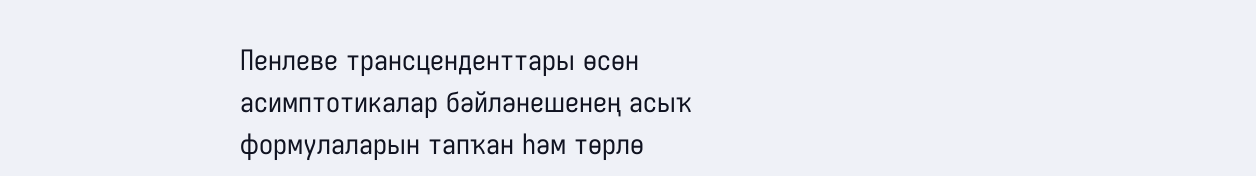Пенлеве трансценденттары өсөн асимптотикалар бәйләнешенең асыҡ формулаларын тапҡан һәм төрлө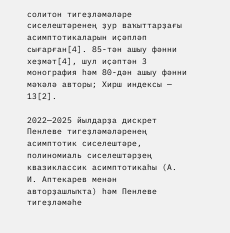солитон тигеҙләмәләре сиселештәренең ҙур ваҡыттарҙағы асимптотикаларын иҫәпләп сығарған[4]. 85-тән ашыу фәнни хеҙмәт[4], шул иҫәптән 3 монография һәм 80-дән ашыу фәнни мәҡәлә авторы; Хирш индексы — 13[2].

2022—2025 йылдарҙа дискрет Пенлеве тигеҙләмәләренең асимптотик сиселештәре, полиномиаль сиселештәрҙең квазиклассик асимптотикаһы (А. И. Аптекарев менән авторҙашлыҡта) һәм Пенлеве тигеҙләмәһе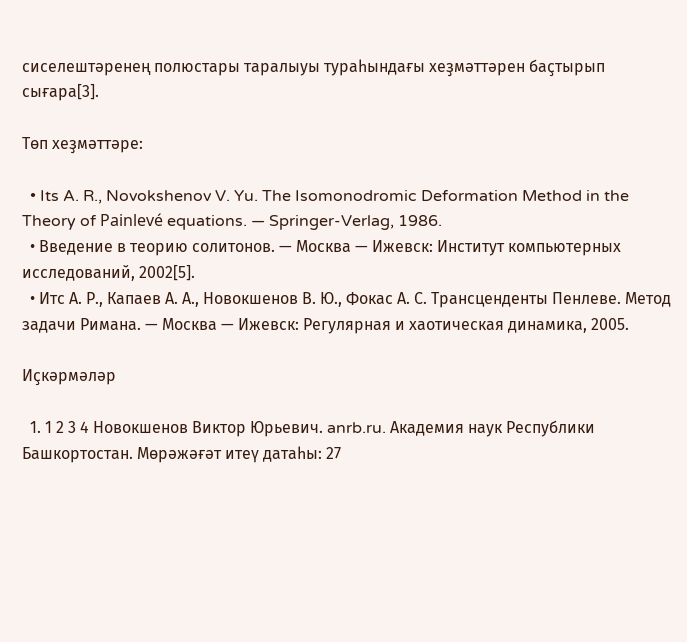сиселештәренең полюстары таралыуы тураһындағы хеҙмәттәрен баҫтырып сығара[3].

Төп хеҙмәттәре:

  • Its A. R., Novokshenov V. Yu. The Isomonodromic Deformation Method in the Theory of Painlevé equations. — Springer-Verlag, 1986.
  • Введение в теорию солитонов. — Москва — Ижевск: Институт компьютерных исследований, 2002[5].
  • Итс А. Р., Капаев А. А., Новокшенов В. Ю., Фокас А. С. Трансценденты Пенлеве. Метод задачи Римана. — Москва — Ижевск: Регулярная и хаотическая динамика, 2005.

Иҫкәрмәләр

  1. 1 2 3 4 Новокшенов Виктор Юрьевич. anrb.ru. Академия наук Республики Башкортостан. Мөрәжәғәт итеү датаһы: 27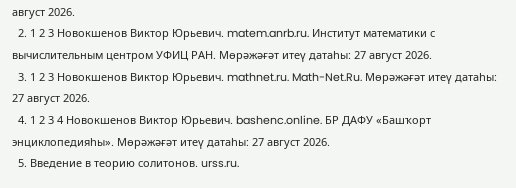август 2026.
  2. 1 2 3 Новокшенов Виктор Юрьевич. matem.anrb.ru. Институт математики с вычислительным центром УФИЦ РАН. Мөрәжәғәт итеү датаһы: 27 август 2026.
  3. 1 2 3 Новокшенов Виктор Юрьевич. mathnet.ru. Math-Net.Ru. Мөрәжәғәт итеү датаһы: 27 август 2026.
  4. 1 2 3 4 Новокшенов Виктор Юрьевич. bashenc.online. БР ДАФУ «Башҡорт энциклопедияһы». Мөрәжәғәт итеү датаһы: 27 август 2026.
  5. Введение в теорию солитонов. urss.ru.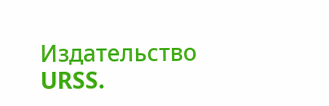Издательство URSS.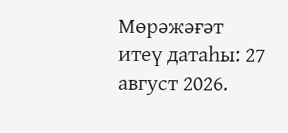Мөрәжәғәт итеү датаһы: 27 август 2026.